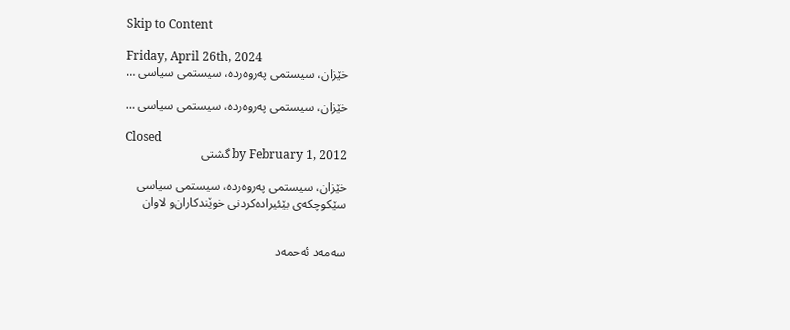Skip to Content

Friday, April 26th, 2024
خێزان، سیستمی په‌روه‌رده‌، سیستمی سیاسی …

خێزان، سیستمی په‌روه‌رده‌، سیستمی سیاسی …

Closed
by February 1, 2012 گشتی

خێزان، سیستمی په‌روه‌رده‌، سیستمی سیاسی
سێكوچكه‌ی بێئیراده‌كردنی خوێندكاران‌و لاوان


سه‌مه‌د ئه‌حمه‌د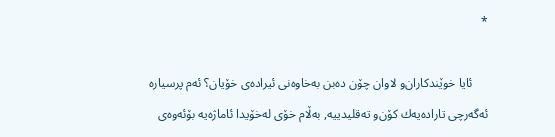*

     ئایا خوێندكاران‌و لاوان چۆن ده‌بن به‌خاوه‌نی ئیراده‌ی خۆیان؟ ئه‌م پرسیاره‌ ئه‌گه‌رچی تاراده‌یه‌ك كۆن‌و ته‌قلیدییه‌, به‌ڵام خۆی له‌خۆیدا ئاماژه‌یه‌ بۆئه‌وه‌ی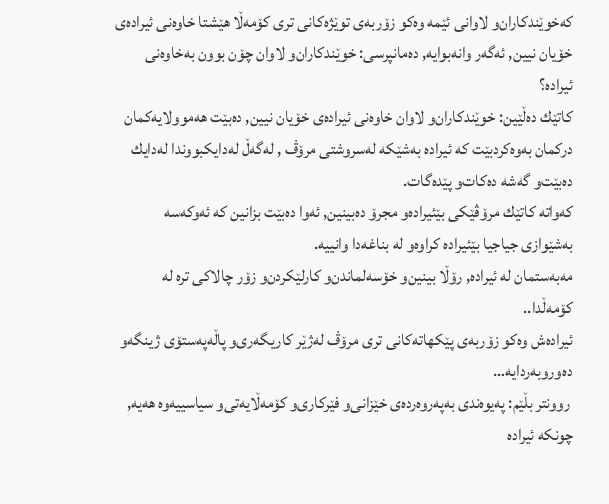كه‌خوێندكاران‌و لاوانی ئێمه‌ وه‌كو زۆربه‌ی توێژه‌كانی تری كۆمه‌ڵا هێشتا خاوه‌نی ئیراده‌ی خۆیان نیین, ئه‌گه‌ر وانه‌بوایه‌, ده‌مانپرسی: خوێندكاران‌و لاوان چۆن بوون به‌خاوه‌نی ئیراده‌؟
كاتێك ده‌ڵێین: خوێندكاران‌و لاوان خاوه‌نی ئیراده‌ی خۆیان نیین, ده‌بێت هه‌موولایه‌كمان دركمان به‌وه‌كردبێت كه‌ ئیراده‌ به‌شێكه‌ له‌سروشتی مرۆڤ , له‌گه‌ڵ له‌دایكبووندا له‌دایك ده‌بێت‌و گه‌شه‌ ده‌كات‌و پێده‌گات.
كه‌واته‌ كاتێك مرۆڤێكی بێئیراده‌‌و مجرۆ ده‌بینین, ئه‌وا ده‌بێت بزانین كه‌ ئه‌وكه‌سه‌ به‌شێوازی جیاجیا بێئیراده‌ كراوه‌و له‌ بناغه‌دا وانییه‌.
مه‌به‌ستمان له‌ ئیراده‌, رۆڵا بینین‌و خۆسه‌لماندن‌و كارلێكردن‌و زۆر چالاكی تره‌ له‌ كۆمه‌ڵدا..
ئیراده‌ش وه‌كو زۆربه‌ی پێكهاته‌كانی تری مرۆڤ له‌ژێر كاریگه‌ری‌و پاڵه‌په‌ستۆی ژینگه‌‌و ده‌وروبه‌ردایه‌…
 روونتر بڵێم: په‌یوه‌ندی به‌په‌روه‌رده‌ی خێزانی‌و فێركاری‌و كۆمه‌ڵایه‌تی‌و سیاسییه‌وه‌ هه‌یه‌, چونكه‌ ئیراده‌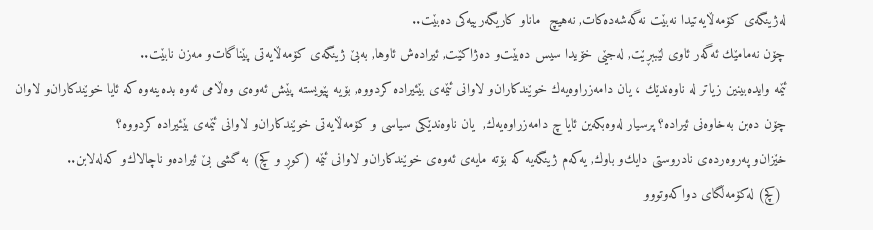له‌ژینگه‌ی كۆمه‌ڵایه‌تیدا نه‌بێت نه‌گه‌شه‌ده‌كات, نه‌هیچ  مانا‌و كاریگه‌رییه‌كی ده‌بێت..
چۆن نه‌مامێك ئه‌گه‌ر ئاوی لێببڕێت, له‌جێی خۆیدا سیس ده‌بێت‌و ده‌ژاكێت, ئیراده‌ش ئاوها, به‌بێ‌ ژینگه‌ی كۆمه‌ڵایه‌تی پێناگات‌و مه‌زن نابێت..
ئێمه‌ وایده‌بینین زیاتر له‌ ناوه‌ندێك ، یان دامه‌زراوه‌یه‌ك خوێندكاران‌و لاوانی ئێمه‌ی بێئیراده‌ كردووه‌, بۆیه‌ پێویسته‌ پێش ئه‌وه‌ی وه‌ڵامی ئه‌وه‌ بده‌ینه‌وه‌ كه‌ ئایا خوێندكاران‌و لاوان چۆن ده‌بن به‌خاوه‌نی ئیراده‌؟ پرسیار له‌وه‌بكه‌ین ئایا چ دامه‌زراوه‌یه‌ك,  یان ناوه‌ندێكی سیاسی و كۆمه‌ڵایه‌تی خوێندكاران‌و لاوانی ئێمه‌ی بێئیراده‌ كردووه‌؟
خێزان‌و په‌روه‌رده‌ی نادروستی دایك‌و باوك, یه‌كه‌م ژینگه‌یه‌ كه‌ بۆته‌ مایه‌ی ئه‌وه‌ی خوێندكاران‌و لاوانی ئێمه‌ (كوڕ و كچ) به‌ گشی بێ ئیراده‌‌و ناچالاك‌و كه‌له‌لابن..
 (كچ) له‌كۆمه‌ڵگای دواكه‌وتووو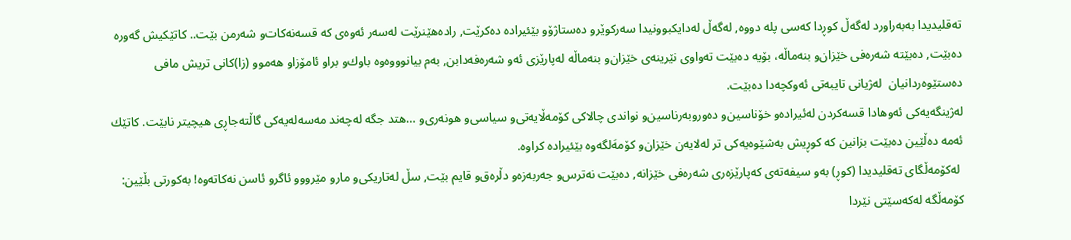ته‌قلیدیدا به‌به‌راورد له‌گه‌ڵ كوڕدا كه‌سی پله‌ دووه‌, له‌گه‌ڵ له‌دایكبوونیدا سه‌ركوێر‌و ده‌ستاژۆ‌و بێئیراده‌ ده‌كرێت, راده‌هێنرێت له‌سه‌ر ئه‌وه‌ی كه‌ قسه‌نه‌كات‌و شه‌رمن بێت.. كاتێكیش گه‌وره‌ ده‌بێت, ده‌بێته‌ شه‌ره‌فی خێزان‌و بنه‌ماڵه‌، بۆیه‌ ده‌بێت ته‌واوی نێرینه‌ی خێزان‌و بنه‌ماڵه‌ له‌پارێزی ئه‌و شه‌ره‌فه‌دابن, به‌م بیانوووه‌وه‌ باوك‌و براو ئامۆزا‌و هه‌موو (زا)كانی تریش مافی ده‌ستێوه‌ردانیان  له‌ژیانی تایبه‌تی ئه‌وكچه‌دا ده‌بێت.
له‌ژینگه‌یه‌كی ئه‌وهادا قسه‌كردن له‌ئیراده‌‌و خۆناسین‌و ده‌وروبه‌رناسین‌و نواندی چالاكی كۆمه‌ڵایه‌تی‌و سیاسی‌و هونه‌ری‌و …هتد جگه‌ له‌چه‌ند مه‌سه‌له‌یه‌كی گاڵته‌جاڕی هیچیتر نابێت. كاتێك ئه‌مه‌ ده‌ڵێین ده‌بێت بزانین كه‌ كوڕیش به‌شێوه‌یه‌كی تر له‌لایه‌ن خێزان‌و كۆمه‌َلگه‌وه‌ بێئیراده‌ كراوه‌.
 له‌كۆمه‌ڵگای ته‌قلیدیدا (كوڕ) به‌و سیفه‌ته‌ی كه‌پارێزه‌ری شه‌ره‌فی خێزانه‌, ده‌بێت نه‌ترس‌و جه‌ربه‌زه‌‌و دڵره‌ق‌و قایم بێت, سڵ له‌تاریكی‌و مارو مێرووو ئاگرو ئاسن نه‌كاته‌وه‌! به‌كورتی بڵێین: كۆمه‌ڵگه‌ له‌كه‌سێتی نێردا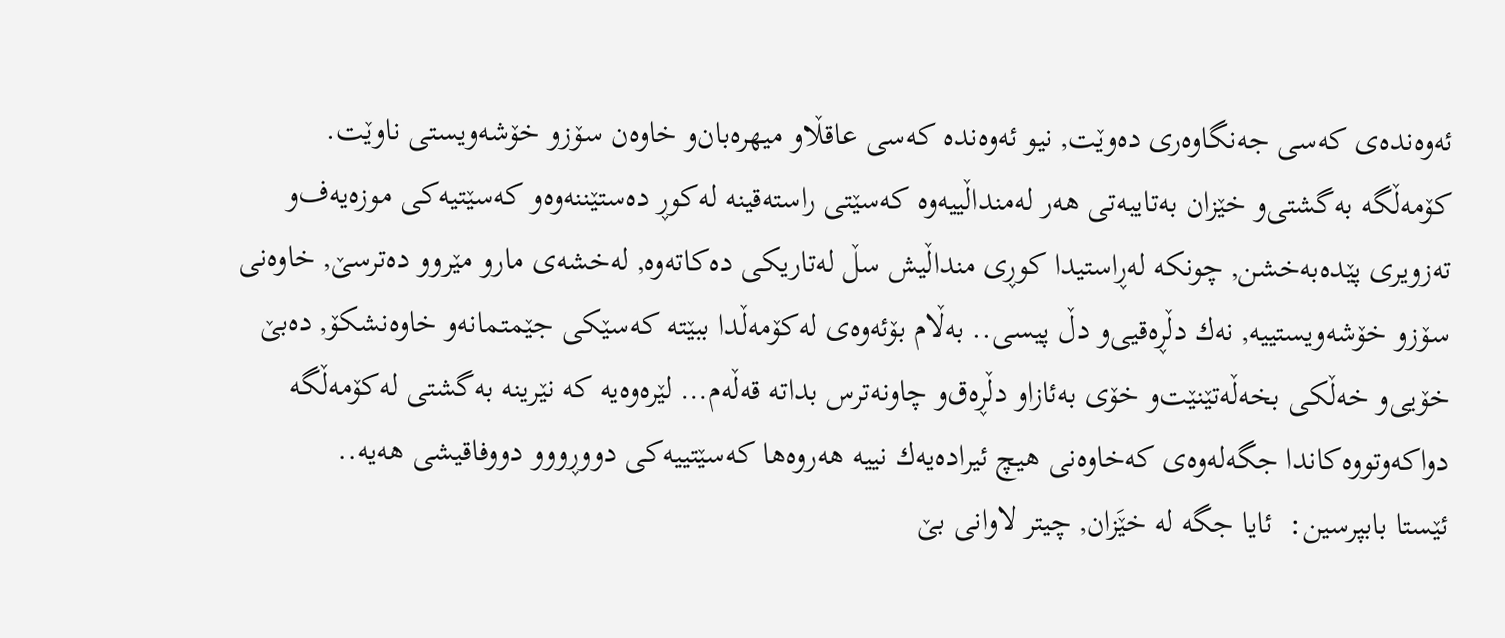ئه‌وه‌نده‌ی كه‌سی جه‌نگاوه‌ری ده‌وێت, نیو ئه‌وه‌نده‌ كه‌سی عاقڵا‌و میهره‌بان‌و خاوه‌ن سۆزو خۆشه‌ویستی ناوێت.
كۆمه‌ڵگه‌ به‌گشتی‌و خێزان به‌تایبه‌تی هه‌ر له‌منداڵییه‌وه‌ كه‌سێتی راسته‌قینه‌ له‌كوڕ ده‌ستێننه‌وه‌و كه‌سێتیه‌كی موزه‌یه‌ف‌و ته‌زویری پێده‌به‌خشن, چونكه‌ له‌ڕاستیدا كوڕی منداڵیش سڵ له‌تاریكی ده‌كاته‌وه‌, له‌خشه‌ی مارو مێروو ده‌ترسێ‌, خاوه‌نی سۆزو خۆشه‌ویستییه‌, نه‌ك دڵڕه‌قیی‌و دڵ پیسی.. به‌ڵام بۆئه‌وه‌ی له‌كۆمه‌ڵدا ببێته‌ كه‌سێكی جێمتمانه‌و خاوه‌نشكۆ, ده‌بێ خۆیی‌و خه‌ڵكی بخه‌ڵه‌تێنێت‌و خۆی به‌ئازاو دڵڕه‌ق‌و چاونه‌ترس بداته‌ قه‌ڵه‌م… لێره‌وه‌یه‌ كه‌ نێرینه‌ به‌گشتی له‌كۆمه‌ڵگه‌ دواكه‌وتووه‌كاندا جگه‌له‌وه‌ی كه‌خاوه‌نی هیچ ئیراده‌یه‌ك نییه‌ هه‌روه‌ها كه‌سێتییه‌كی دووڕووو دووفاقیشی هه‌یه‌..
ئێستا بابپرسین:  ئایا جگه‌ له‌ خێَزان, چیتر لاوانی بێ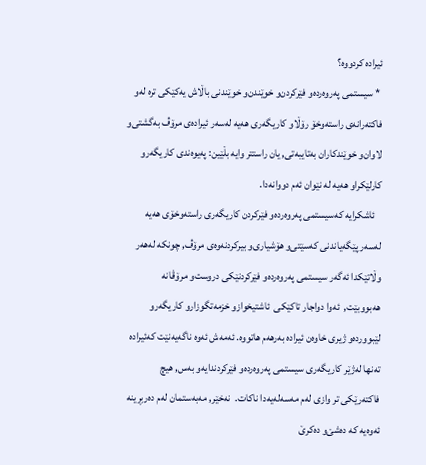ئیراده‌ كردووه‌؟
 * سیستمی په‌روه‌رده‌و فێركردن‌و خوێندن‌و خوێندنی باڵاش یه‌كێكی تره‌ له‌و فاكته‌رانه‌ی راسته‌وخۆ رۆڵا‌و كاریگه‌ری هه‌یه‌ له‌سه‌ر ئیراده‌ی مرۆڤ به‌گشتی‌و لاوان‌و خوێندكاران به‌تایبه‌تی, یان راستتر وایه‌ بڵێین: په‌یوه‌ندی كاریگه‌رو كارلێكراو هه‌یه‌ له‌ نێوان ئه‌م دووانه‌دا.
   ئاشكرایه‌ كه‌سیستمی په‌روه‌رده‌و فێركردن كاریگه‌ری راسته‌وخۆی هه‌یه‌ له‌سه‌ر پێگه‌یاندنی كه‌سێتی‌و هۆشیاری‌و بیركردنه‌وه‌ی مرۆڤ, چونكه‌ له‌هه‌ر وڵاتێكدا ئه‌گه‌ر سیستمی په‌روه‌رده‌‌و فێركردنێكی دروست‌و مرۆڤانه‌ هه‌بووبێت,  ئه‌وا دواجار تاكێكی  ئاشتیخواز‌و خزمه‌تگوزار‌و كاریگه‌رو لێبوورده‌و ژیری خاوه‌ن ئیراده‌ به‌رهه‌م هاتووه‌. ئه‌مه‌ش ئه‌وه‌ ناگه‌یه‌نێت كه‌ئیراده‌ ته‌نها له‌ژێر كاریگه‌ری سیستمی په‌روه‌رده‌و فێركردندایه‌و به‌س, هیچ فاكته‌رێكی تر وازی له‌م مه‌سه‌له‌یه‌دا ناكات.  نه‌خێر, مه‌به‌ستمان له‌م ده‌ربڕینه‌ ئه‌وه‌یه‌ كه‌ ده‌شێ‌‌و ده‌كرێ‌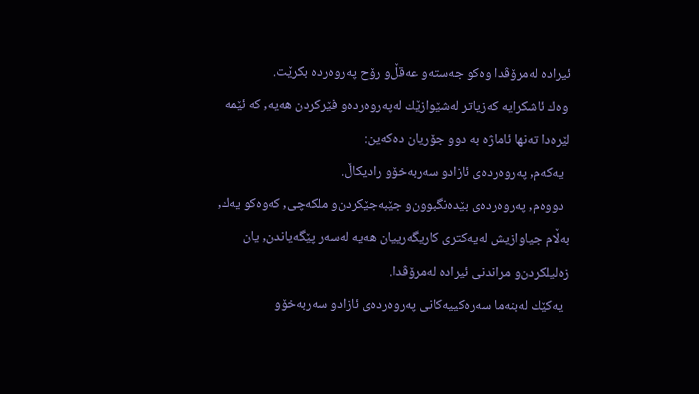ئیراده‌ له‌مرۆڤدا وه‌كو جه‌سته‌‌و عه‌قڵ‌و رۆح په‌روه‌رده‌ بكرێت.
 وه‌ك ئاشكرایه‌ كه‌زیاتر له‌شێوازێك له‌په‌روه‌رده‌و فێركردن هه‌یه‌, كه‌ ئێمه‌ لێره‌دا ته‌نها ئاماژه‌ به‌ دوو جۆریان ده‌كه‌ین:
  یه‌كه‌م, په‌روه‌رده‌ی ئازادو سه‌ربه‌خۆو رادیكاڵ.
  دووه‌م, په‌روه‌رده‌ی بێده‌نگبوون‌و جێبه‌جێكردن‌و ملكه‌چی, كه‌وه‌كو یه‌ك, به‌ڵام جیاوازیش له‌یه‌كتری كاریگه‌رییان هه‌یه‌ له‌سه‌ر پێگه‌یاندن, یان زه‌لیلكردن‌و مراندنی ئیراده‌ له‌مرۆڤدا.
  یه‌كێك له‌بنه‌ما سه‌ره‌كییه‌كانی په‌روه‌رده‌ی ئازادو سه‌ربه‌خۆو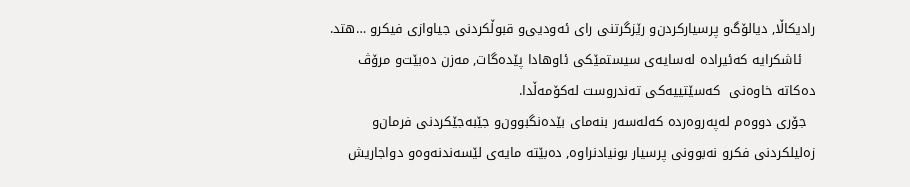رادیكاڵا, دیالۆگ‌و پرسیاركردن‌و رێزگرتنی رای ئه‌ودیی‌و قبوڵكردنی جیاوازی فیكرو …هتد.
   ئاشكرایه‌ كه‌ئیراده‌ له‌سایه‌ی سیستمێكی ئاوهادا پێده‌گات, مه‌زن ده‌بێت‌و مرۆڤ ده‌كاته‌ خاوه‌نی  كه‌سێتییه‌كی ته‌ندروست له‌كۆمه‌ڵدا.
  جۆری دووه‌م له‌په‌روه‌رده‌ كه‌له‌سه‌ر بنه‌مای بێده‌نگبوون‌و جێبه‌جێكردنی فرمان‌و زه‌لیلكردنی فكرو نه‌بوونی پرسیار بونیادنراوه‌, ده‌بێته‌ مایه‌ی لێسه‌ندنه‌وه‌و دواجاریش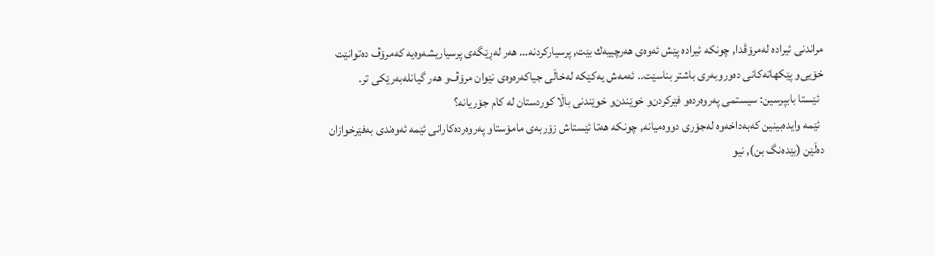مراندنی ئیراده‌ له‌مرۆڤدا, چونكه‌ ئیراده‌ پێش ئه‌وه‌ی هه‌رچییه‌ك بێت, پرسیاركردنه‌… هه‌ر له‌ڕێگه‌ی پرسیاریشه‌وه‌یه‌ كه‌مرۆڤ ده‌توانێت خۆیی‌و پێكهاته‌كانی ده‌وروبه‌ری باشتر بناسێت.. ئه‌مه‌ش یه‌كێكه‌ له‌خاڵی جیاكه‌ره‌وه‌ی نێوان مرۆڤ‌و هه‌ر گیانله‌به‌رێكی تر.
  ئێستا بابپرسین: سیستمی په‌روه‌رده‌‌و فێركردن‌و خوێندن‌و خوێندنی باڵا كوردستان له‌ كام جۆریانه‌؟
  ئێمه‌ وایده‌بینین كه‌به‌داخه‌وه‌ له‌جۆری دووه‌میانه‌, چونكه‌ هه‌تا ئێستاش زۆربه‌ی مامۆستاو په‌روه‌رده‌كارانی ئێمه‌ ئه‌وه‌ندی به‌فێرخوازان ده‌ڵێن (بێده‌نگ بن), نیو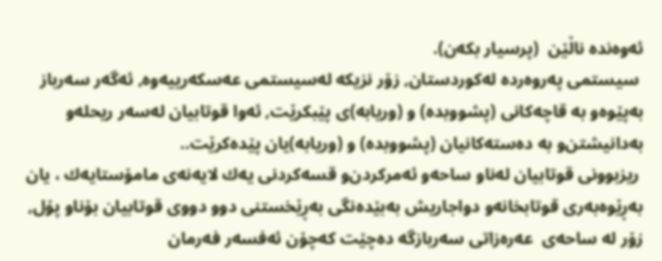ئه‌وه‌نده‌ ناڵێن  (پرسیار بكه‌ن).
 سیستمی په‌روه‌رده‌ له‌كوردستان, زۆر نزیكه‌ له‌سیستمی عه‌سكه‌رییه‌وه‌, ئه‌گه‌ر سه‌رباز به‌پێوه‌و به‌ قاچه‌كانی (پشووبده‌) و (وریابه‌)ی پێبكرێت, ئه‌وا قوتابیان له‌سه‌ر ریحله‌و به‌دانیشتن‌و به‌ ده‌سته‌كانیان (پشووبده‌) و (وریابه‌)یان پێده‌كرێت..
 ریزبوونی قوتابیان له‌ناو ساحه‌و ئه‌مركردن‌و قسه‌كردنی یه‌ك لایه‌نه‌ی مامۆستایه‌ك ، یان به‌ڕێوه‌به‌ری قوتابخانه‌‌و دواجاریش به‌بێده‌نگی به‌ڕێخستنی دوو دووی قوتابیان بۆناو پۆل, زۆر له‌ ساحه‌ی  عه‌ره‌زاتی سه‌ربازگه‌ ده‌چێت كه‌چۆن ئه‌فسه‌ر فه‌رمان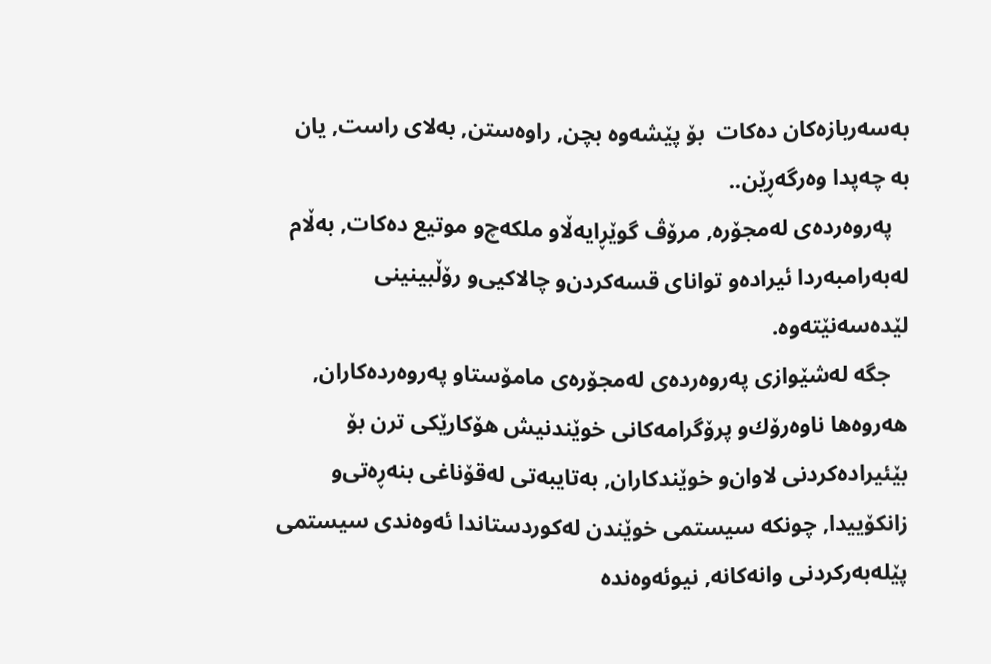به‌سه‌ربازه‌كان ده‌كات  بۆ پێشه‌وه‌ بچن, راوه‌ستن, به‌لای راست, یان به‌ چه‌پدا وه‌رگه‌ڕێن..
   په‌روه‌رده‌ی له‌مجۆره‌, مرۆڤ گوێڕایه‌ڵا‌و ملكه‌چ‌و موتیع ده‌كات, به‌ڵام له‌به‌رامبه‌ردا ئیراده‌و توانای قسه‌كردن‌و چالاكیی‌و رۆڵبینینی لێده‌سه‌نێته‌وه‌.
   جگه‌ له‌شێوازی په‌روه‌رده‌ی له‌مجۆره‌ی مامۆستاو په‌روه‌رده‌كاران, هه‌روه‌ها ناوه‌رۆك‌و پرۆگرامه‌كانی خوێندنیش هۆكارێكی ترن بۆ بێئیراده‌كردنی لاوان‌و خوێندكاران, به‌تایبه‌تی له‌قۆناغی بنه‌ڕه‌تی‌و زانكۆییدا, چونكه‌ سیستمی خوێندن له‌كوردستاندا ئه‌وه‌ندی سیستمی پێله‌به‌ركردنی وانه‌كانه‌, نیوئه‌وه‌نده‌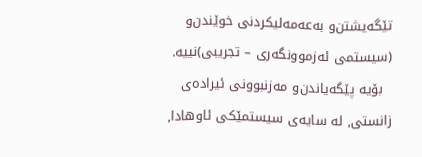تێگه‌یشتن‌و به‌عه‌مه‌لیكردنی خوێندن‌و (سیستمی ئه‌زموونگه‌ری – تجریبی)نییه‌.
  بۆیه‌ پێگه‌یاندن‌و مه‌زنبوونی ئیراده‌ی زانستی, له‌ سایه‌ی سیستمێكی ئاوهادا,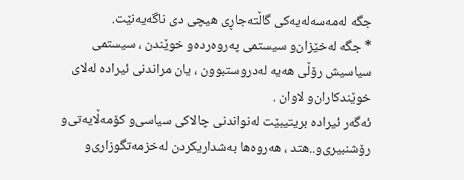جگه‌ له‌مه‌سه‌له‌یه‌كی گاڵته‌جاڕی هیچی دی ناگه‌یه‌نێت.
* جگه‌ له‌خێزان‌و سیستمی په‌روه‌رده‌و خوێندن ، سیستمی سیاسیش رۆڵی هه‌یه‌ له‌دروستبوون ، یان مراندنی ئیراده‌ له‌لای خوێندكاران‌و لاوان .
ئه‌گه‌ر ئیراده‌ بریتیبێت له‌نواندنی چالاكی سیاسی‌و كۆمه‌ڵایه‌تی‌و رۆشنبیری‌و..هتد ، هه‌روه‌ها به‌شداریكردن له‌خزمه‌تگوزاری‌و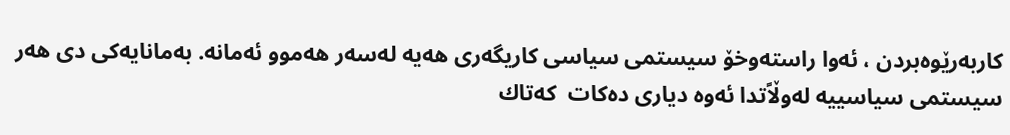كاربه‌رێوه‌بردن ، ئه‌وا راسته‌‌وخۆ سیستمی سیاسی كاریگه‌ری هه‌یه‌ له‌سه‌ر هه‌موو ئه‌مانه‌. به‌مانایه‌كی دی هه‌ر سیستمی سیاسییه‌ له‌وڵاًتدا ئه‌وه‌ دیاری ده‌كات  كه‌تاك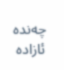چه‌نده‌ ئازاده‌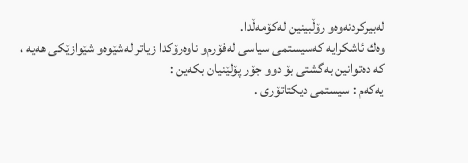له‌بیركردنه‌وه‌و رۆڵبینین له‌كۆمه‌ڵدا.
وه‌ك ئاشكرایه‌ كه‌سیستمی سیاسی له‌فۆرم‌و ناوه‌رۆكدا زیاتر له‌شێوه‌و شێوازێكی هه‌یه‌ ، كه‌ ده‌توانین به‌گشتی بۆ دوو جۆر پۆلێنیان بكه‌ین :
یه‌كه‌م : سیستمی دیكتاتۆری .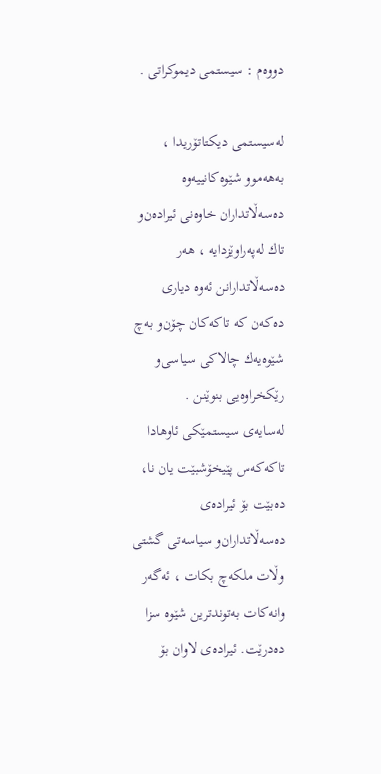دووه‌م : سیستمی دیموكراتی .

له‌سیستمی دیكتاتۆریدا ، به‌هه‌موو شێوه‌كانییه‌وه‌ ده‌سه‌ڵاتداران خاوه‌نی ئیراده‌ن‌و تاك له‌په‌راوێزدایه‌ ، هه‌ر ده‌سه‌ڵاتدارانن ئه‌وه‌ دیاری ده‌كه‌ن كه‌ تاكه‌كان چۆن‌و به‌چ شێوه‌یه‌ك چالاكی سیاسی‌و رێكخراوه‌یی بنوێنن .
له‌سایه‌ی سیستمێكی ئاوهادا تاكه‌كه‌س پێیخۆشبێت یان نا، ده‌بێت بۆ ئیراده‌ی ده‌سه‌ڵاتداران‌و سیاسه‌تی گشتی وڵات ملكه‌چ بكات ، ئه‌گه‌ر وانه‌كات به‌توندترین شێوه‌ سزا ده‌درێت. ئیراده‌ی لاوان بۆ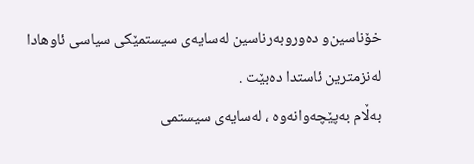خۆناسین‌و ده‌وروبه‌رناسین له‌سایه‌ی سیستمێكی سیاسی ئاوهادا له‌نزمترین ئاستدا ده‌بێت .
به‌ڵام به‌پێچه‌وانه‌وه‌ ، له‌سایه‌ی سیستمی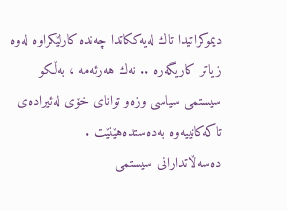دیموكراتیدا تاك له‌یه‌ككاتدا چه‌نده‌ كارلێكراوه‌ له‌وه‌ زیاتر كاریگه‌ره‌ .. نه‌ك هه‌رئه‌مه‌ ، به‌ڵكو سیستمی سیاسی وزه‌و توانای خۆی له‌ئیراده‌ی تاكه‌كانییه‌وه‌ به‌ده‌ستده‌هێنێت .
ده‌سه‌ڵاتدارانی سیستمی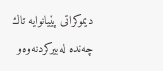دیموكراتی پێیانوایه‌ تاك چه‌نده‌ له‌بیركردنه‌وه‌و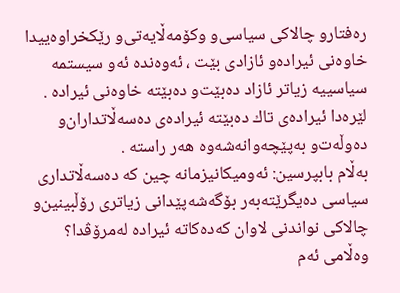ره‌فتار‌و چالاكی سیاسی‌و وكۆمه‌ڵایه‌تی‌و رێكخراوه‌ییدا خاوه‌نی ئیراده‌‌و ئازادی بێت ، ئه‌وه‌نده‌ ئه‌و سیستمه‌ سیاسییه‌ زیاتر ئازاد ده‌بێت‌و ده‌بێته‌ خاوه‌نی ئیراده‌ .
لێره‌دا ئیراده‌ی تاك ده‌بێته‌ ئیراده‌ی ده‌سه‌ڵاتداران‌و ده‌وڵه‌ت‌و به‌پێچه‌وانه‌شه‌وه‌ هه‌ر راسته‌ .
به‌ڵام بابپرسین: ئه‌ومیكانیزمانه‌ چین كه‌ ده‌سه‌ڵاتداری سیاسی ده‌یگرێته‌به‌ر بۆگه‌شه‌پێدانی زیاتری رۆڵبینین‌و چالاكی نواندنی لاوان كه‌ده‌كاته‌ ئیراده‌ له‌مرۆڤدا؟
وه‌ڵامی ئه‌م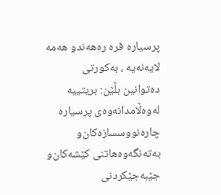پرسیاره‌ فره‌ ره‌هه‌ندو هه‌مه‌ لایه‌نه‌یه‌ ، به‌كورتی ده‌توانین بڵێن: بریتییه‌ له‌وه‌ڵامدانه‌وه‌ی پرسیاره‌ چاره‌نووسسازه‌كان‌و به‌ته‌نگه‌وه‌هاتنی كێشه‌كان‌و جێبه‌جێكردنی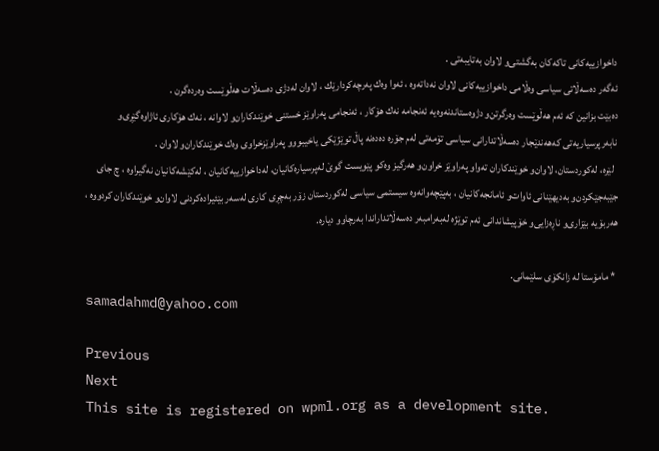داخوازییه‌كانی تاكه‌كان به‌گشتی‌و لاوان به‌تایبه‌تی .
ئه‌گه‌ر ده‌سه‌ڵاتی سیاسی وه‌ڵامی داخوازییه‌كانی لاوان نه‌داته‌وه‌ ، ئه‌وا وه‌ك په‌رچه‌كردارێك ، لاوان له‌دژی ده‌سه‌ڵات هه‌ڵوێست وه‌رده‌گرن .
ده‌بێت بزانین كه‌ ئه‌م هه‌ڵوێست وه‌رگرتن‌و دژوه‌ستاندنه‌وه‌یه‌ ئه‌نجامه‌ نه‌ك هۆكار ، ئه‌نجامی په‌راوێز خستنی خوێندكاران‌و لاوانه‌ ، نه‌ك هۆكاری ئاژاوه‌گێڕی‌و نابه‌رپرسیاریه‌تی كه‌هه‌ندێجار ده‌سه‌ڵاتدارانی سیاسی تۆمه‌تی له‌م جۆره‌ ده‌ده‌نه‌ پاڵ توێژێكی یاخیبووو په‌راوێزخراوی وه‌ك خوێندكاران‌و لاوان .
  لێره‌، له‌كوردستان، لاوان‌و خوێندكاران ته‌واو په‌راوێز خراون‌و هه‌رگیز وه‌كو پێویست گوێ له‌پرسیاره‌كانیان، له‌داخوازییه‌كانیان ، له‌كێشه‌كانیان نه‌گیراوه‌ ، چ جای جێبه‌جێكردن‌و به‌دیهێنانی ئاوات‌و ئامانجه‌كانیان ، به‌پێچه‌وانه‌وه‌ سیستمی سیاسی له‌كوردستان زۆر به‌چڕی كاری له‌سه‌ر بێئیراده‌كردنی لاوان‌و خوێندكاران كردووه‌ ، هه‌ربۆیه‌ بێزاری‌و ناڕه‌زایی‌و خۆپیشاندانی ئه‌م توێژه‌ له‌به‌رامبه‌ر ده‌سه‌ڵاتداراندا به‌رچاوو دیاره‌.

 * مامۆستا له‌ زانكۆی سلێمانی.
samadahmd@yahoo.com

Previous
Next
This site is registered on wpml.org as a development site.